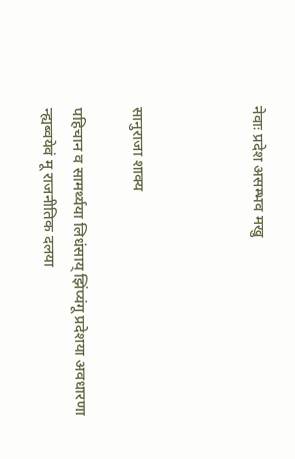नेवाः प्रदेश असम्भव मखु



सानुराजा शाक्य

पहिचान व सामर्थ्यया लिधंसाय् झिंप्यंगू प्रदेशया अवधारणा न्ह्यब्वयेवं मू राजनीतिक दलया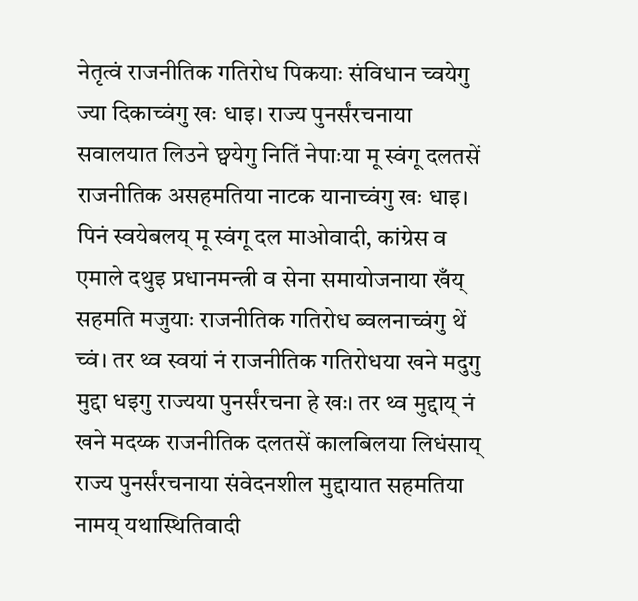नेतृत्वं राजनीतिक गतिरोध पिकयाः संविधान च्वयेगु ज्या दिकाच्वंगु खः धाइ। राज्य पुनर्संरचनाया सवालयात लिउने छ्वयेगु नितिं नेपाःया मू स्वंगू दलतसें राजनीतिक असहमतिया नाटक यानाच्वंगु खः धाइ। पिनं स्वयेबलय् मू स्वंगू दल माओवादी, कांग्रेस व एमाले दथुइ प्रधानमन्त्री व सेना समायोजनाया खँय् सहमति मजुयाः राजनीतिक गतिरोध ब्वलनाच्वंगु थें च्वं। तर थ्व स्वयां नं राजनीतिक गतिरोधया खने मदुगु मुद्दा धइगु राज्यया पुनर्संरचना हे खः। तर थ्व मुद्दाय् नं खने मदय्क राजनीतिक दलतसें कालबिलया लिधंसाय् राज्य पुनर्संरचनाया संवेदनशील मुद्दायात सहमतिया नामय् यथास्थितिवादी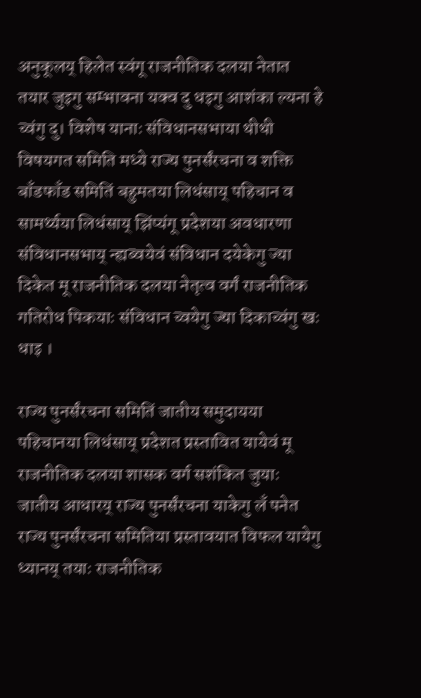अनुकूलय् हिलेत स्वंगू राजनीतिक दलया नेतात तयार जुइगु सम्भावना यक्व दु धइगु आशंका ल्यना हे च्वंगु दु। विशेष यानाः संविधानसभाया थीथी विषयगत समिति मध्ये राज्य पुनर्संरचना व शक्ति बाँडफाँड समितिं बहुमतया लिधंसाय् पहिचान व सामर्थ्यया लिधंसाय् झिंप्यंगू प्रदेशया अवधारणा संविधानसभाय् न्ह्यब्वयेवं संविधान दयेकेगु ज्या दिकेत मू राजनीतिक दलया नेतृत्व वर्गं राजनीतिक गतिरोध पिकयाः संविधान च्वयेगु ज्या दिकाच्वंगु खः धाइ ।

राज्य पुनर्संरचना समितिं जातीय समुदायया पहिचानया लिधंसाय् प्रदेशत प्रस्तावित यायेवं मू राजनीतिक दलया शासक वर्ग सशंकित जुयाः जातीय आधारय् राज्य पुनर्संरचना याकेगु लँ पनेत राज्य पुनर्संरचना समितिया प्रस्तावयात विफल यायेगु ध्यानय् तयाः राजनीतिक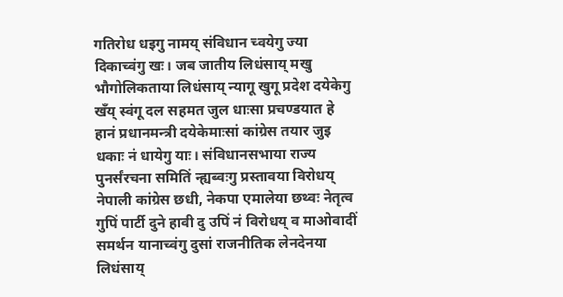गतिरोध धइगु नामय् संविधान च्वयेगु ज्या दिकाच्वंगु खः। जब जातीय लिधंसाय् मखु भौगोलिकताया लिधंसाय् न्यागू खुगू प्रदेश दयेकेगु खँय् स्वंगू दल सहमत जुल धाःसा प्रचण्डयात हे हानं प्रधानमन्त्री दयेकेमाःसां कांग्रेस तयार जुइ धकाः नं धायेगु याः। संविधानसभाया राज्य पुनर्संरचना समितिं न्ह्यब्वःगु प्रस्तावया विरोधय् नेपाली कांग्रेस छधी, नेकपा एमालेया छथ्वः नेतृत्व गुपिं पार्टी दुने हावी दु उपिं नं विरोधय् व माओवादीं समर्थन यानाच्वंगु दुसां राजनीतिक लेनदेनया लिधंसाय्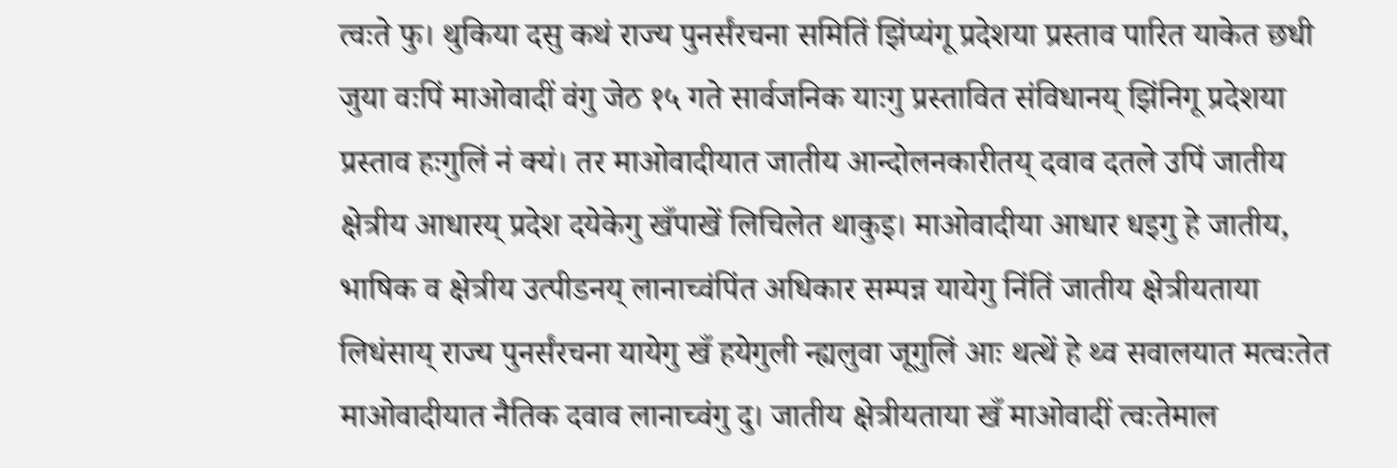त्वःते फु। थुकिया दसु कथं राज्य पुनर्संरचना समितिं झिंप्यंगू प्रदेशया प्रस्ताव पारित याकेत छधी जुया वःपिं माओवादीं वंगु जेठ १५ गते सार्वजनिक याःगु प्रस्तावित संविधानय् झिंनिगू प्रदेशया प्रस्ताव हःगुलिं नं क्यं। तर माओवादीयात जातीय आन्दोलनकारीतय् दवाव दतले उपिं जातीय क्षेत्रीय आधारय् प्रदेश दयेकेगु खँपाखें लिचिलेत थाकुइ। माओवादीया आधार धइगु हे जातीय, भाषिक व क्षेत्रीय उत्पीडनय् लानाच्वंपिंत अधिकार सम्पन्न यायेगु निंतिं जातीय क्षेत्रीयताया लिधंसाय् राज्य पुनर्संरचना यायेगु खँ हयेगुली न्ह्यलुवा जूगुलिं आः थत्थें हे थ्व सवालयात मत्वःतेत माओवादीयात नैतिक दवाव लानाच्वंगु दु। जातीय क्षेत्रीयताया खँ माओवादीं त्वःतेमाल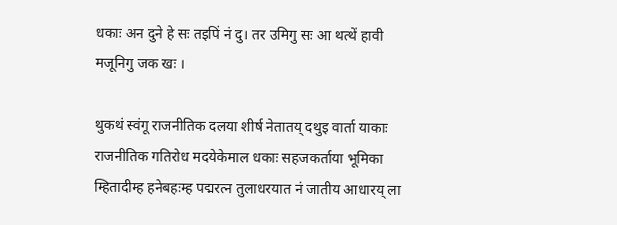धकाः अन दुने हे सः तइपिं नं दु। तर उमिगु सः आ थत्थें हावी मजूनिगु जक खः ।

थुकथं स्वंगू राजनीतिक दलया शीर्ष नेतातय् दथुइ वार्ता याकाः राजनीतिक गतिरोध मदयेकेमाल धकाः सहजकर्ताया भूमिका म्हितादीम्ह हनेबहःम्ह पद्मरत्न तुलाधरयात नं जातीय आधारय् ला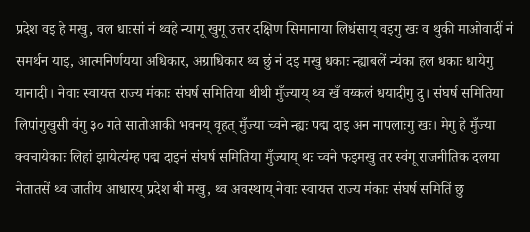प्रदेश वइ हे मखु, वल धाःसां नं थ्वहे न्यागू खुगू उत्तर दक्षिण सिमानाया लिधंसाय् वइगु खः व थुकी माओवादीं नं समर्थन याइ, आत्मनिर्णयया अधिकार, अग्राधिकार थ्व छुं नं दइ मखु धकाः न्ह्याबलें न्यंका हल धकाः धायेगु यानादी। नेवाः स्वायत्त राज्य मंकाः संघर्ष समितिया थीथी मुँज्याय् थ्व खँ वय्कलं धयादीगु दु। संघर्ष समितिया लिपांगुखुसी वंगु ३० गते सातोआकी भवनय् वृहत् मुँज्या च्वने न्ह्यः पद्म दाइ अन नापलाःगु खः। मेगु हे मुँज्या क्वचायेकाः लिहां झायेत्यंम्ह पद्म दाइनं संघर्ष समितिया मुँज्याय् थः च्वने फइमखु तर स्वंगू राजनीतिक दलया नेतातसें थ्व जातीय आधारय् प्रदेश बी मखु, थ्व अवस्थाय् नेवाः स्वायत्त राज्य मंकाः संघर्ष समितिं छु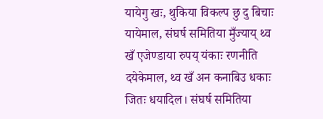यायेगु खः, थुकिया विकल्प छु दु बिचाः यायेमाल, संघर्ष समितिया मुँज्याय् थ्व खँ एजेण्डाया रुपय् यंकाः रणनीति दयेकेमाल, थ्व खँ अन कनाबिउ धकाः जितः धयादिल। संघर्ष समितिया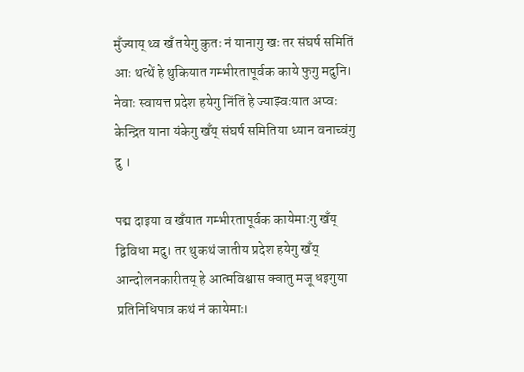मुँज्याय् थ्व खँ तयेगु कुतः नं यानागु खः तर संघर्ष समितिं आः थत्थें हे थुकियात गम्भीरतापूर्वक काये फुगु मदुनि। नेवाः स्वायत्त प्रदेश हयेगु निंतिं हे ज्याझ्वःयात अप्वः केन्द्रित याना यंकेगु खँय् संघर्ष समितिया ध्यान वनाच्वंगु दु ।

पद्म दाइया व खँयात गम्भीरतापूर्वक कायेमाःगु खँय् द्विविधा मदु। तर थुकथं जातीय प्रदेश हयेगु खँय् आन्दोलनकारीतय् हे आत्मविश्वास क्वातु मजू धइगुया प्रतिनिधिपात्र कथं नं कायेमाः।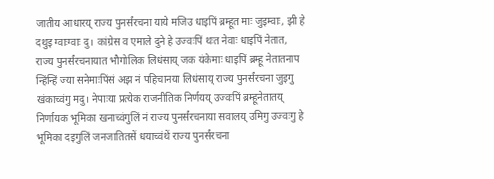जातीय आधारय् राज्य पुनर्संरचना याये मजिउ धाइपिं ब्रम्हूत माः जुइम्वाः, झी हे दथुइ ग्वाःग्वाः दु। कांग्रेस व एमाले दुने हे उज्वःपिं थःत नेवाः धाइपिं नेतात, राज्य पुनर्संरचनायात भौगोलिक लिधंसाय् जक यंकेमाः धाइपिं ब्रम्हू नेतातनाप न्हिंन्हिं ज्या सनेमाःपिंसं अझ नं पहिचानया लिधंसाय् राज्य पुनर्संरचना जुइगु खंकाच्वंगु मदु। नेपाःया प्रत्येक राजनीतिक निर्णयय् उज्वःपिं ब्रम्हूनेतातय् निर्णायक भूमिका खनाच्वंगुलिं नं राज्य पुनर्संरचनाया सवालय् उमिगु उज्वःगु हे भूमिका दइगुलिं जनजातितसें धयाच्वंथें राज्य पुनर्संरचना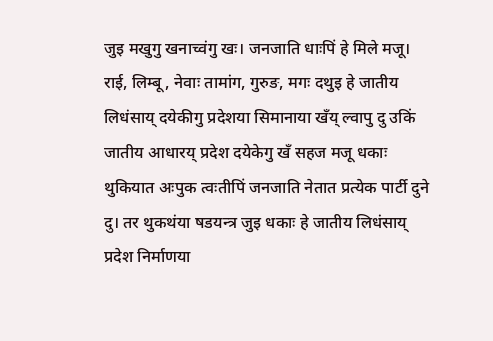जुइ मखुगु खनाच्वंगु खः। जनजाति धाःपिं हे मिले मजू। राई, लिम्बू, नेवाः तामांग, गुरुङ, मगः दथुइ हे जातीय लिधंसाय् दयेकीगु प्रदेशया सिमानाया खँय् ल्वापु दु उकिं जातीय आधारय् प्रदेश दयेकेगु खँ सहज मजू धकाः थुकियात अःपुक त्वःतीपिं जनजाति नेतात प्रत्येक पार्टी दुने दु। तर थुकथंया षडयन्त्र जुइ धकाः हे जातीय लिधंसाय् प्रदेश निर्माणया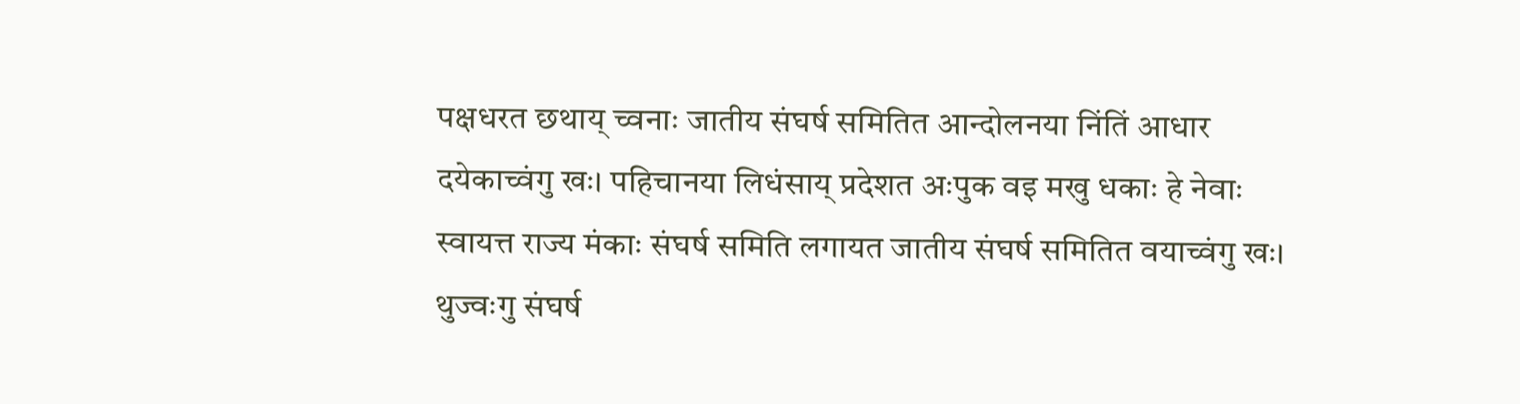पक्षधरत छथाय् च्वनाः जातीय संघर्ष समितित आन्दोलनया निंतिं आधार दयेकाच्वंगु खः। पहिचानया लिधंसाय् प्रदेशत अःपुक वइ मखु धकाः हे नेवाः स्वायत्त राज्य मंकाः संघर्ष समिति लगायत जातीय संघर्ष समितित वयाच्वंगु खः। थुज्वःगु संघर्ष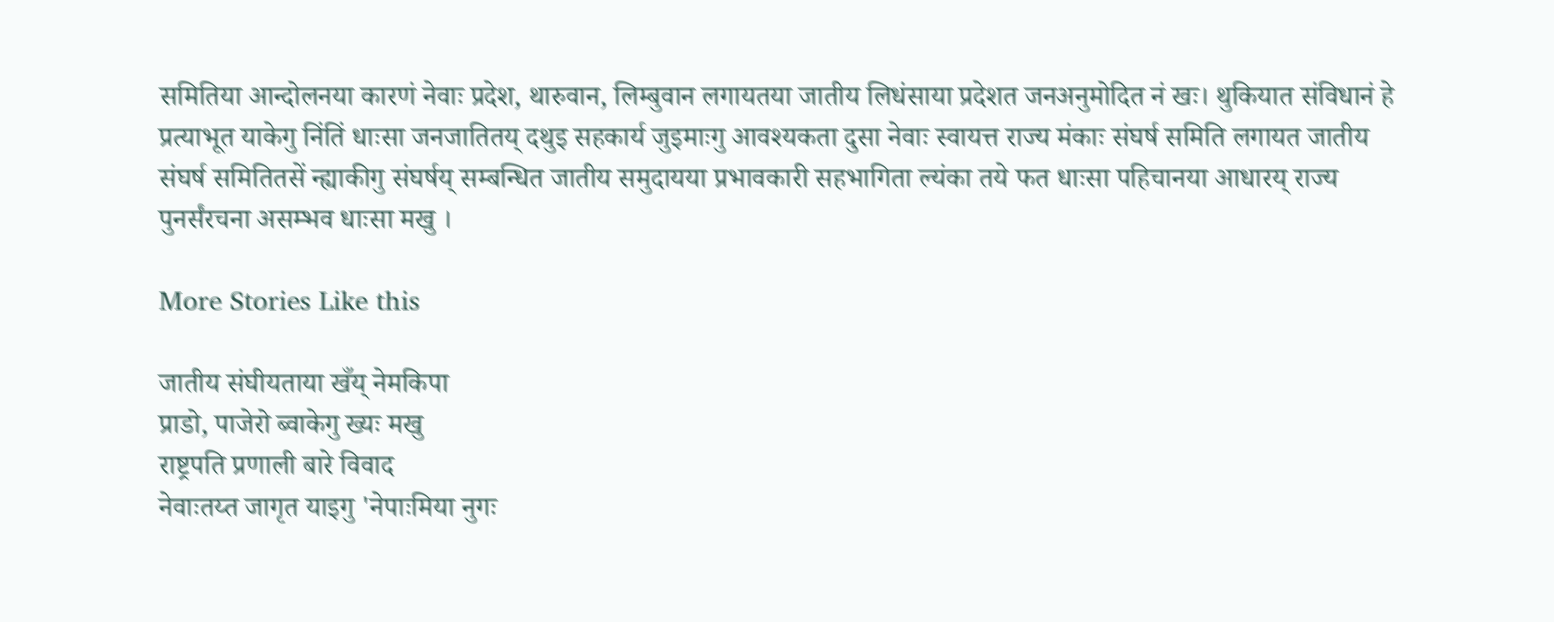समितिया आन्दोलनया कारणं नेवाः प्रदेश, थारुवान, लिम्बुवान लगायतया जातीय लिधंसाया प्रदेशत जनअनुमोदित नं खः। थुकियात संविधानं हे प्रत्याभूत याकेगु निंतिं धाःसा जनजातितय् दथुइ सहकार्य जुइमाःगु आवश्यकता दुसा नेवाः स्वायत्त राज्य मंकाः संघर्ष समिति लगायत जातीय संघर्ष समितितसें न्ह्याकीगु संघर्षय् सम्बन्धित जातीय समुदायया प्रभावकारी सहभागिता ल्यंका तये फत धाःसा पहिचानया आधारय् राज्य पुनर्संरचना असम्भव धाःसा मखु ।

More Stories Like this

जातीय संघीयताया खँय् नेमकिपा
प्राडो, पाजेरो ब्वाकेगु ख्यः मखु
राष्ट्रपति प्रणाली बारे विवाद
नेवाःतय्त जागृत याइगु 'नेपाःमिया नुगः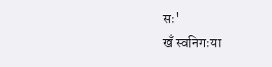सः'
खँ स्वनिगःया